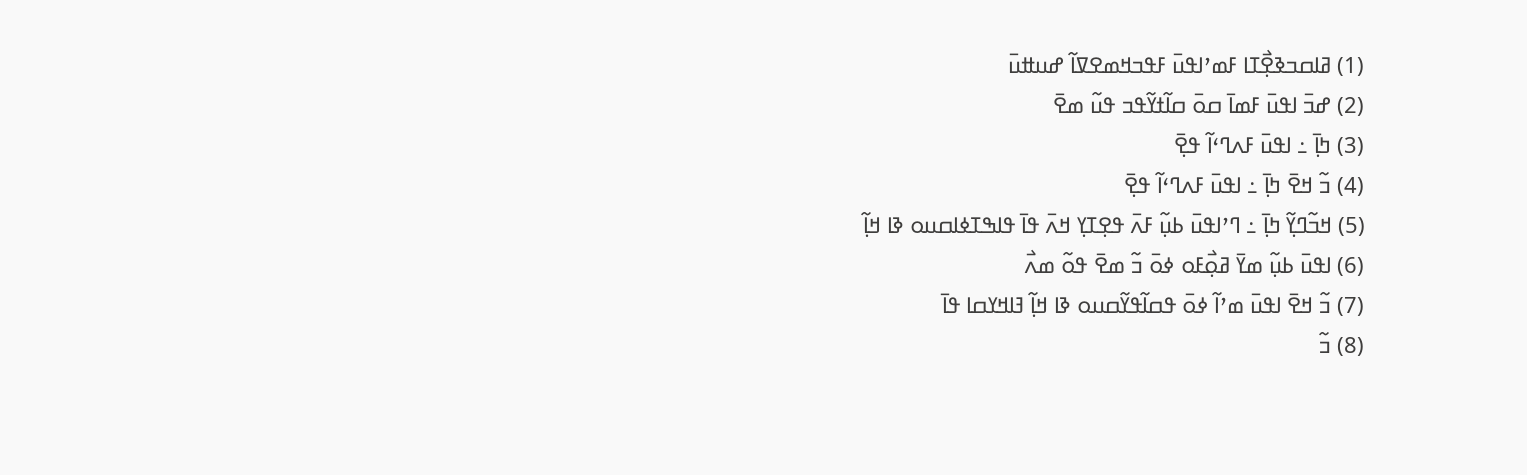(1) ߥߊߛߏߢߐ߲߯ߠߊ ߓߘߴߊߟߎ߫ ߓߟߏߞߘߐߜߊ߬ ߝߎߚߎ߫
(2) ߝߏ߫ ߊߟߎ߫ ߓߘߊ߫ ߛߋ߫ ߛߊ߬ߙߌ߬ߟߏ ߟߎ߬ ߘߐ߫
(3) ߤߊ߲߫ ߸ ߊߟߎ߫ ߓߍߣߵߊ߬ ߟߐ߲߫
(4) ߏ߬ ߞߐ߫ ߤߊ߲߫ ߸ ߊߟߎ߫ ߓߍߣߵߊ߬ ߟߐ߲߫
(5) ߞߏ߬ߣߌ߲߬ ߤߊ߲߫ ߸ ߣߴߊߟߎ߫ ߕߎ߲߬ ߓߍ߫ ߟߐ߲ߠߌ߲ ߞߍ߫ ߟߊ߫ ߟߊߒߠߦߊߛߎߋ ߢߊ ߞߊ߲߬
(6) ߊߟߎ߫ ߕߎ߲߬ ߘߌ߫ ߥߋ߲߯ߓߋ ߦߋ߫ ߏ߬ ߘߐ߫ ߟߋ߬ ߘߍ߯
(7) ߏ߬ ߞߐ߫ ߊߟߎ߫ ߘߴߊ߬ ߦߋ߫ ߟߛߊ߬ߟߌ߬ߛߎߋ ߢߊ ߞߊ߲߬ ߔߊߞߌߛߊ ߟߊ߫
(8) ߏ߬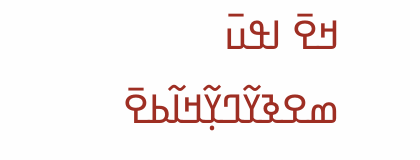ߞߐ߫ ߊߟߎ߫ ߘߐߢߌ߬ߣߌ߲߬ߞߊ߬ߕߐ߫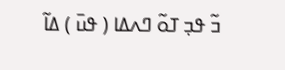ߏ߬ ߟߏ߲ ߠߋ߬ ߣߍߡߊ ( ߟߎ߫ ) ߡߊ߬